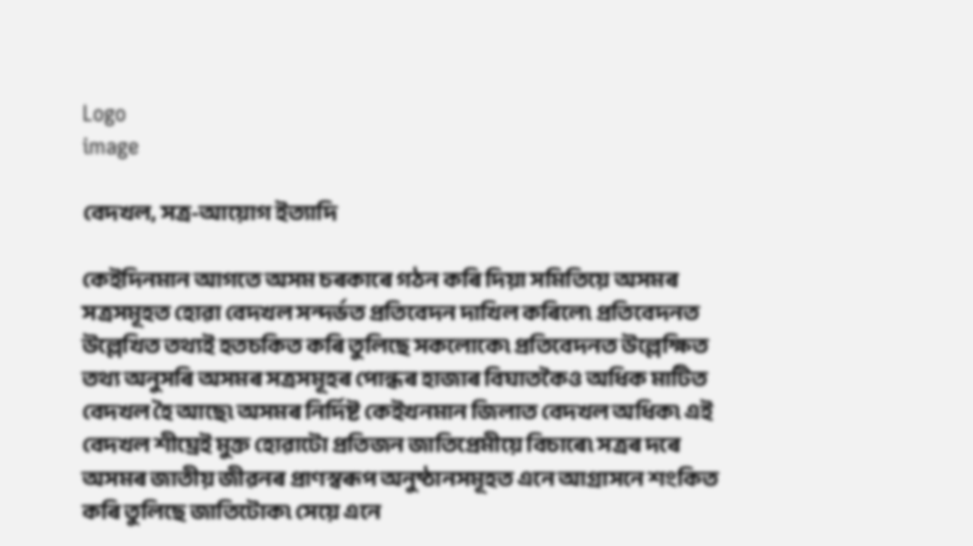Logo
image

বেদখল, সত্ৰ-আয়োগ ইত্যাদি

কেইদিনমান আগতে অসম চৰকাৰে গঠন কৰি দিয়া সমিতিয়ে অসমৰ সত্ৰসমূহত হোৱা বেদখল সন্দৰ্ভত প্ৰতিবেদন দাখিল কৰিলে৷ প্ৰতিবেদনত উল্লেখিত তথ্যই হতচকিত কৰি তুলিছে সকলোকে৷ প্ৰতিবেদনত উল্লেক্ষিত তথ্য অনুসৰি অসমৰ সত্ৰসমূহৰ পোন্ধৰ হাজাৰ বিঘাতকৈও অধিক মাটিত বেদখল হৈ আছে৷ অসমৰ নিৰ্দিষ্ট কেইখনমান জিলাত বেদখল অধিক৷ এই বেদখল শীঘ্ৰেই মুক্ত হোৱাটো প্ৰতিজন জাতিপ্ৰেমীয়ে বিচাৰে৷ সত্ৰৰ দৰে অসমৰ জাতীয় জীৱনৰ প্ৰাণস্বৰূপ অনুষ্ঠানসমূহত এনে আগ্ৰাসনে শংকিত কৰি তুলিছে জাতিটোক৷ সেয়ে এনে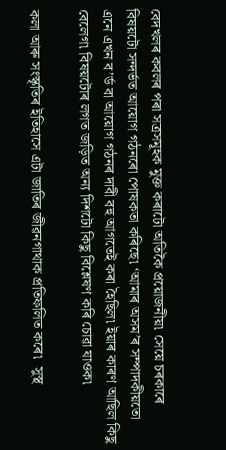বেদখলৰ কবলৰ পৰা সত্ৰসমূহক মুক্ত কৰাটো অতিকৈ প্ৰয়োজনীয়৷ সেয়ে চৰকাৰে বিষয়টো সন্দৰ্ভত আয়োগ গঠনৰো পোষকতা কৰিছে৷ ‘আমাৰ অসম’ৰ সম্পাদকীয়তো এনে এখন ব’ৰ্ড বা আয়োগ গঠনৰ দাবী বহু আগতেই কৰা হৈছিল৷ ইয়াৰ কাৰণ আছিল কিছু বেলেগ৷ বিষয়টোৰ লগত জড়িত অন্য দিশটো কিছু বিশ্লেষণ কৰি চোৱা যাওক৷

কলা আৰু সংস্কৃতিৰ ইতিহাসে এটা জাতিৰ জীৱনগাথাক প্ৰতিফলিত কৰে৷  সুস্থ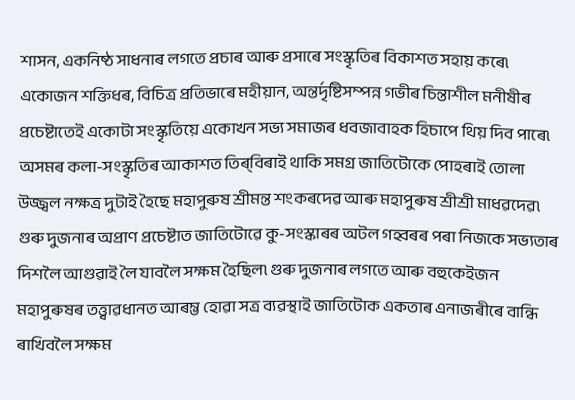শাসন, একনিষ্ঠ সাধনাৰ লগতে প্ৰচাৰ আৰু প্ৰসাৰে সংস্কৃতিৰ বিকাশত সহায় কৰে৷ একোজন শক্তিধৰ, বিচিত্ৰ প্ৰতিভাৰে মহীয়ান, অন্তৰ্দৃষ্টিসম্পন্ন গভীৰ চিন্তাশীল মনীষীৰ প্ৰচেষ্টাতেই একোটা সংস্কৃতিয়ে একোখন সভ্য সমাজৰ ধবজাবাহক হিচাপে থিয় দিব পাৰে৷ অসমৰ কলা-সংস্কৃতিৰ আকাশত তিৰ্‌বিৰাই থাকি সমগ্ৰ জাতিটোকে পোহৰাই তোলা উজ্জ্বল নক্ষত্ৰ দুটাই হৈছে মহাপুৰুষ শ্ৰীমন্ত শংকৰদেৱ আৰু মহাপুৰুষ শ্ৰীশ্ৰী মাধৱদেৱ৷ গুৰু দুজনাৰ অপ্ৰাণ প্ৰচেষ্টাত জাতিটোৱে কু-সংস্কাৰৰ অটল গহ্বৰৰ পৰা নিজকে সভ্যতাৰ দিশলৈ আগুৱাই লৈ যাবলৈ সক্ষম হৈছিল৷ গুৰু দুজনাৰ লগতে আৰু বহুকেইজন মহাপুৰুষৰ তত্ত্বাৱধানত আৰম্ভ হোৱা সত্ৰ ব্যৱস্থাই জাতিটোক একতাৰ এনাজৰীৰে বান্ধি ৰাখিবলৈ সক্ষম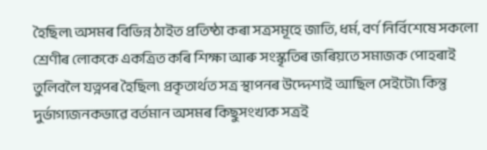হৈছিল৷ অসমৰ বিভিন্ন ঠাইত প্ৰতিষ্ঠা কৰা সত্ৰসমূহে জাতি, ধৰ্ম, বৰ্ণ নিৰ্বিশেষে সকলো শ্ৰেণীৰ লোককে একত্ৰিত কৰি শিক্ষা আৰু সংস্কৃতিৰ জৰিয়তে সমাজক পোহৰাই তুলিবলৈ যত্নপৰ হৈছিল৷ প্ৰকৃতাৰ্থত সত্ৰ স্থাপনৰ উদ্দেশ্যই আছিল সেইটো৷ কিন্তু দুৰ্ভাগ্যজনকভাৱে বৰ্তমান অসমৰ কিছুসংখ্যক সত্ৰই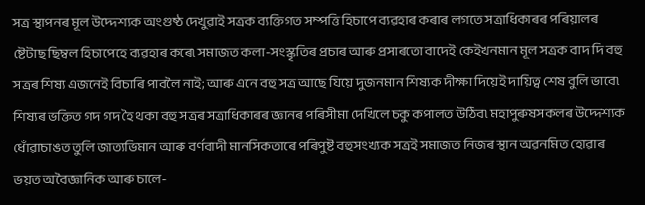সত্ৰ স্থাপনৰ মূল উদ্দেশ্যক অংগুষ্ঠ দেখুৱাই সত্ৰক ব্যক্তিগত সম্পত্তি হিচাপে ব্যৱহাৰ কৰাৰ লগতে সত্ৰাধিকাৰৰ পৰিয়ালৰ ষ্টেটাছ ছিম্বল হিচাপেহে ব্যৱহাৰ কৰে৷ সমাজত কলা-সংস্কৃতিৰ প্ৰচাৰ আৰু প্ৰসাৰতো বাদেই কেইখনমান মূল সত্ৰক বাদ দি বহু সত্ৰৰ শিষ্য এজনেই বিচাৰি পাবলৈ নাই; আৰু এনে বহু সত্ৰ আছে যিয়ে দুজনমান শিষ্যক দীক্ষা দিয়েই দায়িত্ব শেষ বুলি ভাবে৷ শিষ্যৰ ভক্তিত গদ গদ হৈ থকা বহু সত্ৰৰ সত্ৰাধিকাৰৰ জ্ঞানৰ পৰিসীমা দেখিলে চকু কপালত উঠিব৷ মহাপুৰুষসকলৰ উদ্দেশ্যক ধোঁৱাচাঙত তুলি জাত্যভিমান আৰু বৰ্ণবাদী মানসিকতাৰে পৰিপুষ্ট বহুসংখ্যক সত্ৰই সমাজত নিজৰ স্থান অৱনমিত হোৱাৰ ভয়ত অবৈজ্ঞানিক আৰু চালে-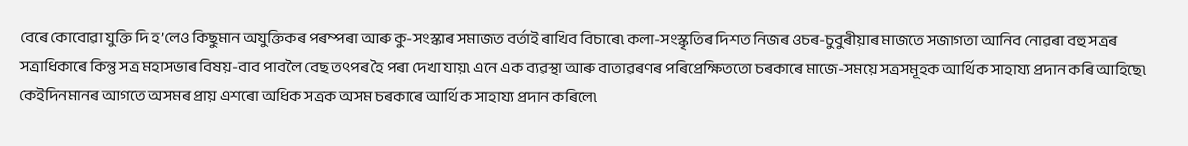বেৰে কোবোৱা যুক্তি দি হ’লেও কিছুমান অযুক্তিকৰ পৰম্পৰা আৰু কু-সংস্কাৰ সমাজত বৰ্তাই ৰাখিব বিচাৰে৷ কলা-সংস্কৃতিৰ দিশত নিজৰ ওচৰ-চুবুৰীয়াৰ মাজতে সজাগতা আনিব নোৱৰা বহু সত্ৰৰ সত্ৰাধিকাৰে কিন্তু সত্ৰ মহাসভাৰ বিষয়-বাব পাবলৈ বেছ তৎপৰ হৈ পৰা দেখা যায়৷ এনে এক ব্যৱস্থা আৰু বাতাৱৰণৰ পৰিপ্ৰেক্ষিততো চৰকাৰে মাজে-সময়ে সত্ৰসমূহক আৰ্থিক সাহায্য প্ৰদান কৰি আহিছে৷ কেইদিনমানৰ আগতে অসমৰ প্ৰায় এশৰো অধিক সত্ৰক অসম চৰকাৰে আৰ্থিক সাহায্য প্ৰদান কৰিলে৷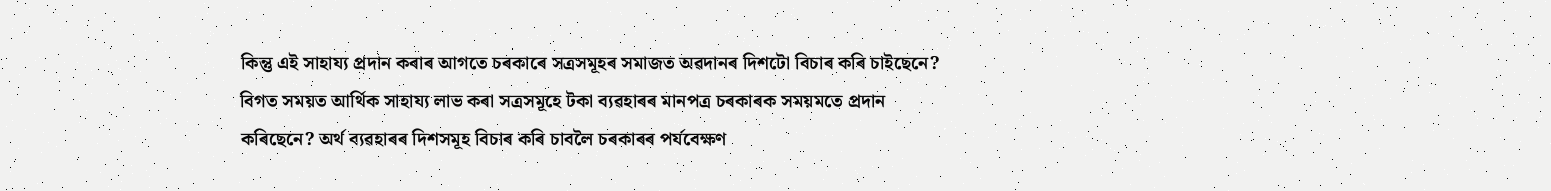কিন্তু এই সাহায্য প্ৰদান কৰাৰ আগতে চৰকাৰে সত্ৰসমূহৰ সমাজত অৱদানৰ দিশটো বিচাৰ কৰি চাইছেনে? বিগত সময়ত আৰ্থিক সাহায্য লাভ কৰা সত্ৰসমূহে টকা ব্যৱহাৰৰ মানপত্ৰ চৰকাৰক সময়মতে প্ৰদান কৰিছেনে? অৰ্থ ব্যৱহাৰৰ দিশসমূহ বিচাৰ কৰি চাবলৈ চৰকাৰৰ পৰ্যবেক্ষণ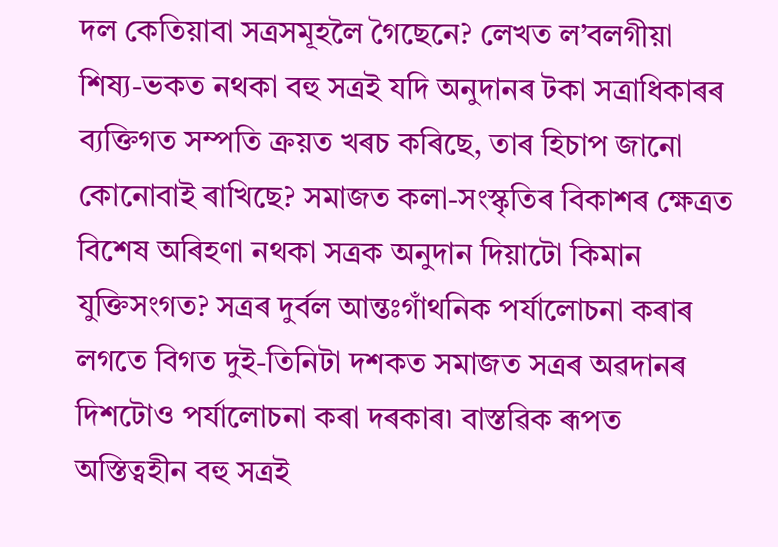দল কেতিয়াবা সত্ৰসমূহলৈ গৈছেনে? লেখত ল’বলগীয়া শিষ্য-ভকত নথকা বহু সত্ৰই যদি অনুদানৰ টকা সত্ৰাধিকাৰৰ ব্যক্তিগত সম্পতি ক্ৰয়ত খৰচ কৰিছে, তাৰ হিচাপ জানো কোনোবাই ৰাখিছে? সমাজত কলা-সংস্কৃতিৰ বিকাশৰ ক্ষেত্ৰত বিশেষ অৰিহণা নথকা সত্ৰক অনুদান দিয়াটো কিমান যুক্তিসংগত? সত্ৰৰ দুৰ্বল আন্তঃগাঁথনিক পৰ্যালোচনা কৰাৰ লগতে বিগত দুই-তিনিটা দশকত সমাজত সত্ৰৰ অৱদানৰ দিশটোও পৰ্যালোচনা কৰা দৰকাৰ৷ বাস্তৱিক ৰূপত অস্তিত্বহীন বহু সত্ৰই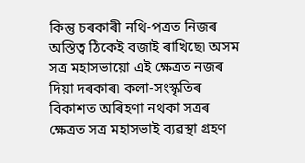কিন্তু চৰকাৰী নথি-পত্ৰত নিজৰ অস্তিত্ব ঠিকেই বজাই ৰাখিছে৷ অসম সত্ৰ মহাসভায়ো এই ক্ষেত্ৰত নজৰ দিয়া দৰকাৰ৷ কলা-সংস্কৃতিৰ বিকাশত অৰিহণা নথকা সত্ৰৰ ক্ষেত্ৰত সত্ৰ মহাসভাই ব্যৱস্থা গ্ৰহণ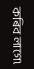কৰিব লাগে৷